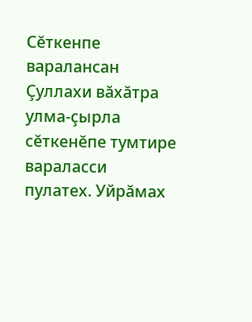Сĕткенпе варалансан
Çуллахи вăхăтра улма-çырла сĕткенĕпе тумтире вараласси пулатех. Уйрăмах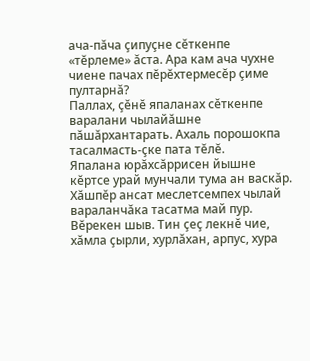ача-пăча çипуçне сĕткенпе «тĕрлеме» ăста. Ара кам ача чухне чиене пачах пĕрĕхтермесĕр çиме пултарнă?
Паллах, çĕнĕ япаланах сĕткенпе варалани чылайăшне пăшăрхантарать. Ахаль порошокпа тасалмасть-çке пата тĕлĕ.
Япалана юрăхсăррисен йышне кĕртсе урай мунчали тума ан васкăр. Хăшпĕр ансат меслетсемпех чылай вараланчăка тасатма май пур.
Вĕрекен шыв. Тин çеç лекнĕ чие, хăмла çырли, хурлăхан, арпус, хура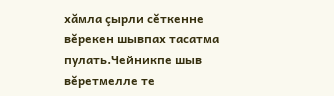хăмла çырли сĕткенне вĕрекен шывпах тасатма пулать.Чейникпе шыв вĕретмелле те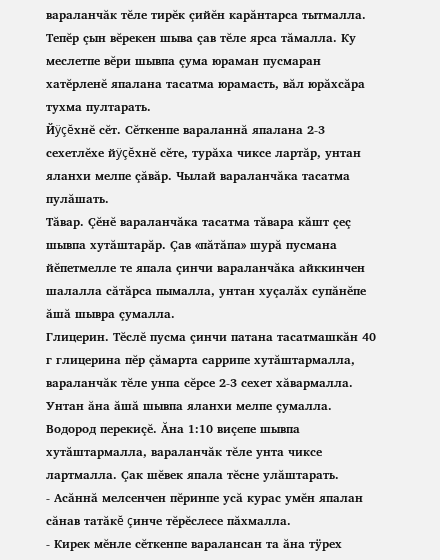вараланчăк тĕле тирĕк çийĕн карăнтарса тытмалла. Тепĕр çын вĕрекен шыва çав тĕле ярса тăмалла. Ку меслетпе вĕри шывпа çума юраман пусмаран хатĕрленĕ япалана тасатма юрамасть, вăл юрăхсăра тухма пултарать.
Йÿçĕхнĕ сĕт. Сĕткенпе вараланнă япалана 2-3 сехетлĕхе йÿçĕхнĕ сĕте, турăха чиксе лартăр, унтан яланхи мелпе çăвăр. Чылай вараланчăка тасатма пулăшать.
Тăвар. Çĕнĕ вараланчăка тасатма тăвара кăшт çеç шывпа хутăштарăр. Çав «пăтăпа» шурă пусмана йĕпетмелле те япала çинчи вараланчăка айккинчен шалалла сăтăрса пымалла, унтан хуçалăх супăнĕпе ăшă шывра çумалла.
Глицерин. Тĕслĕ пусма çинчи патана тасатмашкăн 40 г глицерина пĕр çăмарта саррипе хутăштармалла, вараланчăк тĕле унпа сĕрсе 2-3 сехет хăвармалла. Унтан ăна ăшă шывпа яланхи мелпе çумалла.
Водород перекиçĕ. Ăна 1:10 виçепе шывпа хутăштармалла, вараланчăк тĕле унта чиксе лартмалла. Çак шĕвек япала тĕсне улăштарать.
- Асăннă мелсенчен пĕринпе усă курас умĕн япалан сăнав татăкĕ çинче тĕрĕслесе пăхмалла.
- Кирек мĕнле сĕткенпе варалансан та ăна тÿрех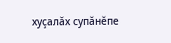хуçалăх супăнĕпе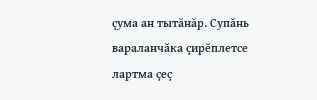çума ан тытăнăр. Супăнь вараланчăка çирĕплетсе лартма çеç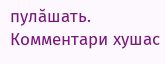пулăшать.
Комментари хушас